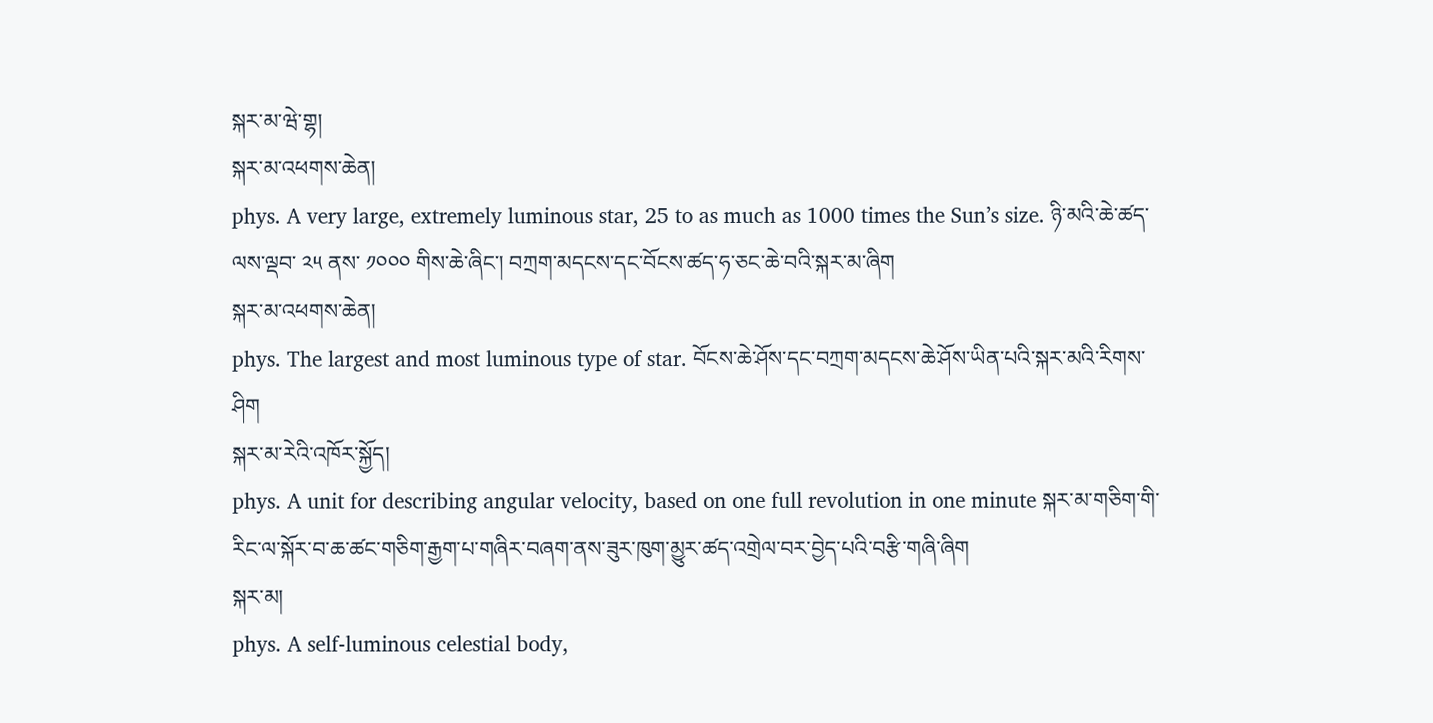སྐར་མ་ཝེ་གྷ།
སྐར་མ་འཕགས་ཆེན།
phys. A very large, extremely luminous star, 25 to as much as 1000 times the Sun’s size. ཉི་མའི་ཆེ་ཚད་ལས་ལྡབ་ ༢༥ ནས་ ༡༠༠༠ གིས་ཆེ་ཞིང་། བཀྲག་མདངས་དང་བོངས་ཚད་ཧ་ཅང་ཆེ་བའི་སྐར་མ་ཞིག
སྐར་མ་འཕགས་ཆེན།
phys. The largest and most luminous type of star. བོངས་ཆེ་ཤོས་དང་བཀྲག་མདངས་ཆེ་ཤོས་ཡིན་པའི་སྐར་མའི་ཪིགས་ཤིག
སྐར་མ་རེའི་འཁོར་སྐྱོད།
phys. A unit for describing angular velocity, based on one full revolution in one minute སྐར་མ་གཅིག་གི་རིང་ལ་སྐོར་བ་ཆ་ཚང་གཅིག་རྒྱག་པ་གཞིར་བཞག་ནས་ཟུར་ཁུག་མྱུར་ཚད་འགྲེལ་བར་བྱེད་པའི་བརྩི་གཞི་ཞིག
སྐར་མ།
phys. A self-luminous celestial body,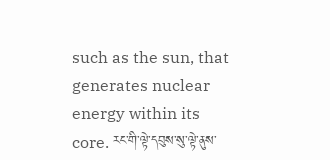such as the sun, that generates nuclear energy within its core. རང་གི་ལྟེ་དབུས་སུ་ལྟེ་ནུས་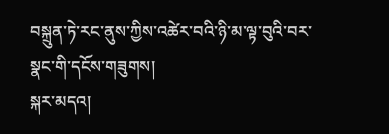བསྐྲུན་ཏེ་རང་ནུས་ཀྱིས་འཚེར་བའི་ཉི་མ་ལྟ་བུའི་བར་སྣང་གི་དངོས་གཟུགས།
སྐར་མདའ།